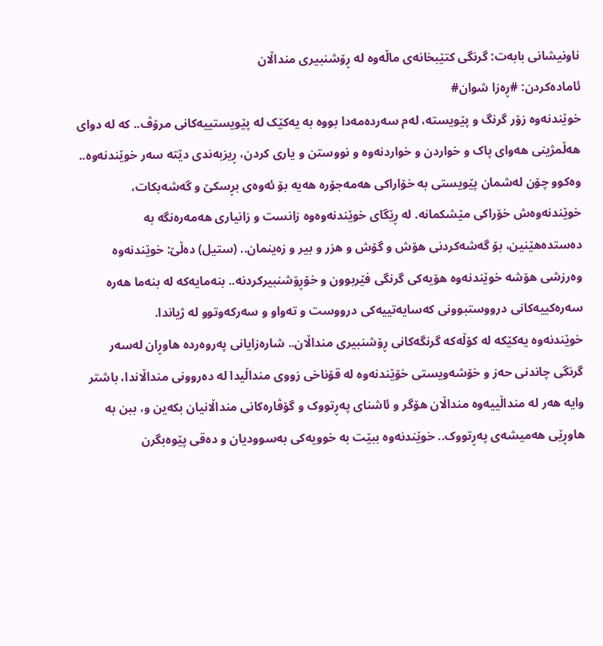ناونیشانی بابەت: گرنگی کتێبخانەی ماڵەوە لە ڕۆشنبیری منداڵان
ئامادەکردن: #ڕەزا شوان#
خوێندنەوە زۆر گرنگ و پێویستە، لەم سەردەمەدا بووە بە یەکێک لە پێویستییەکانی مرۆڤ.. کە لە دوای هەڵمژینی هەوای پاک و خواردن و خواردنەوە و نووستن و یاری کردن، ڕیزبەندی دێتە سەر خوێندنەوە.. وەکوو چۆن لەشمان پێویستی بە خۆاراکی هەمەجۆرە هەیە بۆ ئەوەی بڕسکێ و گەشەبکات، خوێندنەوەش خۆراکی مێشکمانە. لە ڕێگای خوێندنەوەوە زانست و زانیاری هەمەرەنگە بە دەستدەهێنین، بۆ گەشەکردنی هۆش و گۆش و هزر و بیر و زەینمان.. (ستیل) دەڵێ: خوێندنەوە وەرزشی هۆشە خوێندنەوە هۆیەکی گرنگی فێربوون و خۆڕۆشنبیرکردنە.. بنەمایەکە لە بنەما هەرە سەرەکییەکانی درووستبوونی کەسایەتییەکی درووست و تەواو و سەرکەوتوو لە ژیاندا.
خوێندنەوە یەکێکە لە کۆڵەکە گرنگەکانی ڕۆشنبیری منداڵان.. شارەزایانی پەروەردە هاوڕان لەسەر گرنگی چاندنی حەز و خۆشەویستی خۆێندنەوە لە قۆناخی زووی منداڵیدا لە دەروونی منداڵاندا، باشتر وایە هەر لە منداڵییەوە منداڵان هۆگر و ئاشنای پەڕتووک و گۆڤارەکانی منداڵانیان بکەین و، ببن بە هاوڕێی هەمیشەی پەڕتووک.. خوێندنەوە ببێت بە خوویەکی بەسوودیان و دەقی پێوەبگرن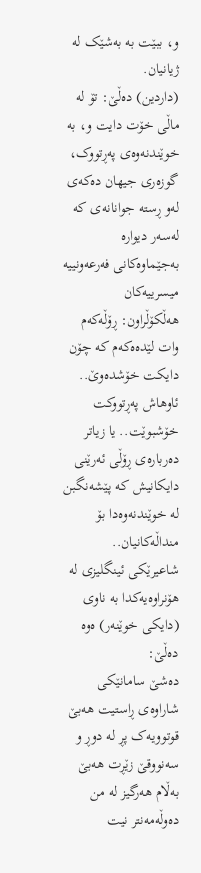و، ببێت بە بەشێک لە ژیانیان.
(داردین) دەڵێ: تۆ لە ماڵی خۆت دایت و، بە خوێندنەوەی پەڕتووک، گوزەری جیهان دەکەی لەو ڕستە جوانانەی کە لەسەر دیوارە بەجێماوەکانی فەرعەونییە میسرییەکان هەڵکۆڵراون: ڕۆڵەکەم وات لێدەەکەم کە چۆن دایکت خۆشدەوێ.. ئاوهاش پەڕتووکت خۆشبوێت.. یا زیاتر
دەربارەی ڕۆڵی ئەرێنی دایکانیش کە پێشەنگبن لە خوێندنەوەدا بۆ منداڵەکانیان.. شاعیرێکی ئینگلیزی لە هۆنراوەیەکدا بە ناوی (دایکی خوێنەر) ەوە دەڵێ:
دەشێ سامانێکی شاراوەی ڕاستیت ھەبێ
قوتوویەک پڕ لە دوڕ و سەنووقێ زێڕت ھەبێ
بەڵام ھەرگیز لە من دەوڵەمەنتر نیت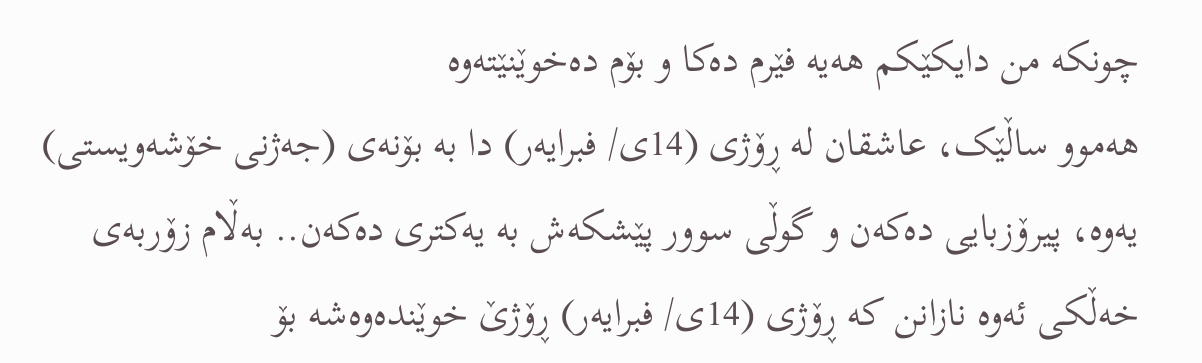چونکە من دایکێکم هەیە فێرم دەکا و بۆم دەخوێنێتەوە
هەموو ساڵێک، عاشقان لە ڕۆژی (14ی/ فبرایەر) دا بە بۆنەی (جەژنی خۆشەویستی) یەوە، پیرۆزبایی دەکەن و گوڵی سوور پێشکەش بە یەکتری دەکەن.. بەڵام زۆربەی خەڵکی ئەوە نازانن کە ڕۆژی (14ی/ فبرایەر) ڕۆژێ خوێندەوەشە بۆ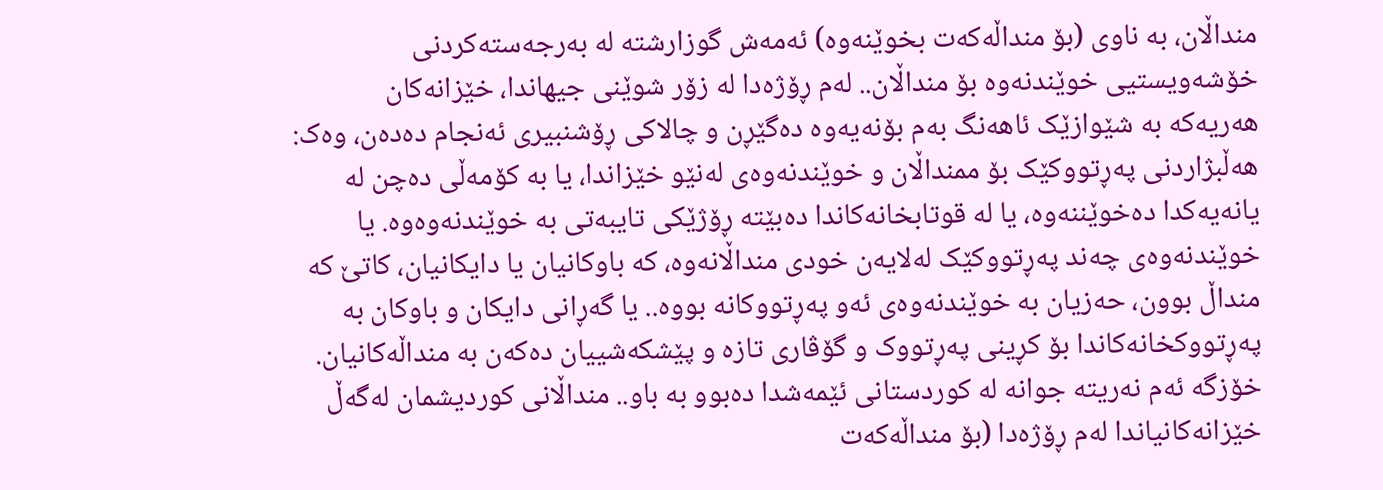منداڵان، بە ناوی (بۆ منداڵەکەت بخوێنەوە) ئەمەش گوزارشتە لە بەرجەستەکردنی خۆشەویستیی خوێندنەوە بۆ منداڵان.. لەم ڕۆژەدا لە زۆر شوێنی جیهاندا، خێزانەکان هەریەکە بە شێوازێک ئاهەنگ بەم بۆنەیەوە دەگێڕن و چالاکی ڕۆشنبیری ئەنجام دەدەن، وەک: هەڵبژاردنی پەڕتووکێک بۆ ممنداڵان و خوێندنەوەی لەنێو خێزاندا، یا بە کۆمەڵی دەچن لە یانەیەکدا دەخوێننەوە، یا لە قوتابخانەکاندا دەبێتە ڕۆژێکی تایبەتی بە خوێندنەوەوە. یا خوێندنەوەی چەند پەڕتووکێک لەلایەن خودی منداڵانەوە، کە باوکانیان یا دایکانیان، کاتێ کە منداڵ بوون، حەزیان بە خوێندنەوەی ئەو پەڕتووکانە بووە.. یا گەڕانی دایکان و باوکان بە پەڕتووکخانەکاندا بۆ کڕینی پەڕتووک و گۆڤاری تازە و پێشکەشییان دەکەن بە منداڵەکانیان.
خۆزگە ئەم نەریتە جوانە لە کوردستانی ئێمەشدا دەبوو بە باو.. منداڵانی کوردیشمان لەگەڵ خێزانەکانیاندا لەم ڕۆژەدا (بۆ منداڵەکەت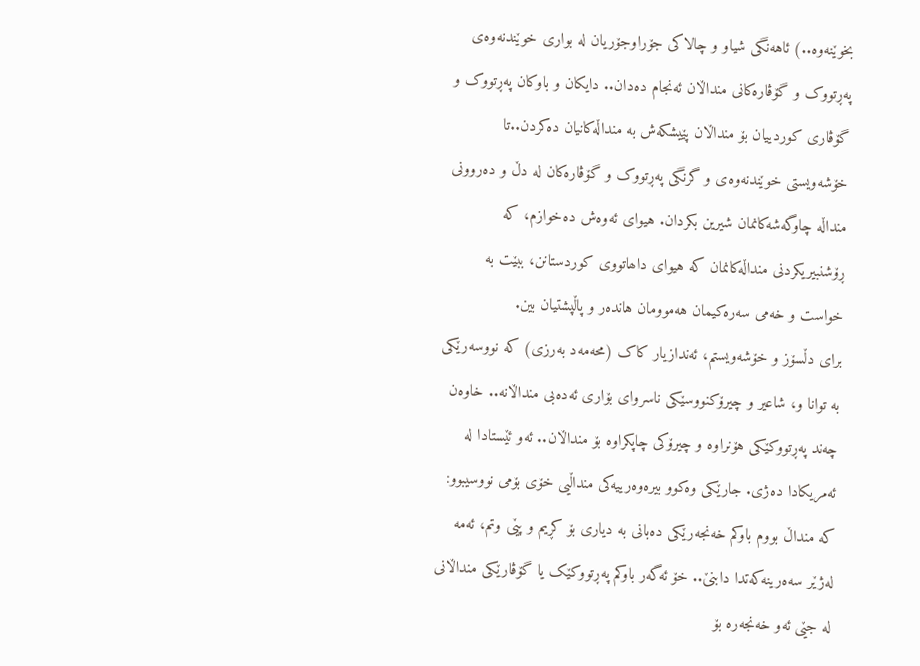بخوێنەوە..) ئاهەنگی شیاو و چالاکی جۆراوجۆریان لە بواری خوێندنەوەی پەڕتووک و گۆڤارەکانی منداڵان ئەنجام دەدان.. دایکان و باوکان پەڕتووک و گۆڤاری کوردییان بۆ منداڵان پێیشکەش بە منداڵەکانیان دەکردن..تا خۆشەویستی خوێندنەوەی و گرنگی پەڕتووک و گۆڤارەکان لە دڵ و دەروونی منداڵە چاوگەشەکانمان شیرین بکردان. هیوای ئەوەش دەخوازم، کە ڕۆشنبیریکردنی منداڵەکانمان کە هیوای داھاتووی کوردستانن، ببێت بە خواست و خەمی سەرەکیمان هەموومان هاندەر و پاڵپشتیان بین.
برای دڵسۆز و خۆشەویستم، ئەندازیار کاک (محەمەد بەرزی) کە نووسەرێکی بە توانا و، شاعیر و چیرۆکنووسێکی ناسروای بۆاری ئەدەبی منداڵانە.. خاوەن چەند پەڕتووکێکی هۆنراوە و چیرۆکی چاپکراوە بۆ منداڵان.. ئەو ئێستادا لە ئەمریکادا دەژی. جارێکی وەکوو بیرەوەرییەکی منداڵیی خۆی بۆمی نووسیبوو: کە منداڵ بووم باوکم خەنجەرێکی دەبانی بە دیاری بۆ کڕیم و پێی وتم، ئەمە لەژێر سەەرینەکەتدا دابنێ.. خۆ ئەگەر باوکم پەڕتووکێک یا گۆڤارێکی منداڵانی لە جێی ئەو خەنجەرە بۆ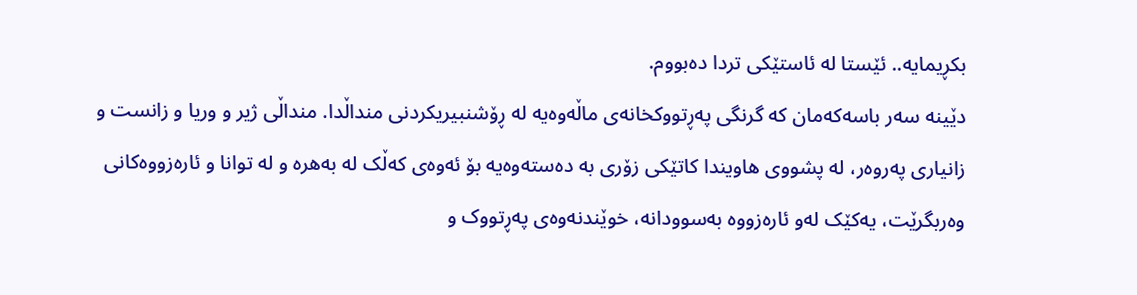بکڕیمایە.. ئێستا لە ئاستێکی تردا دەبووم.
دێینە سەر باسەکەمان کە گرنگی پەڕتووکخانەی ماڵەوەیە لە ڕۆشنبیریکردنی منداڵدا. منداڵی ژیر و وریا و زانست و زانیاری پەروەر، لە پشووی هاویندا کاتێکی زۆری بە دەستەوەیە بۆ ئەوەی کەڵک لە بەهرە و لە توانا و ئارەزووەکانی وەربگرێت، یەکێک لەو ئارەزووە بەسوودانە، خوێندنەوەی پەڕتووک و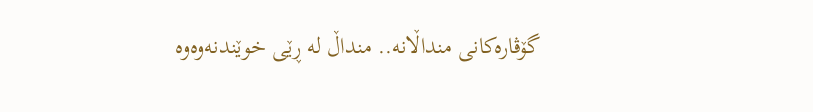گۆڤارەکانی منداڵانە.. منداڵ لە ڕێی خوێندنەوەوە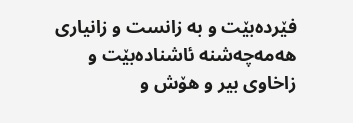فێردەبێت و بە زانست و زانیاری هەمەچەشنە ئاشنادەبێت و زاخاوی بیر و هۆش و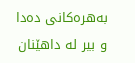بەهرەکانی دەدا و بیر لە داهێنان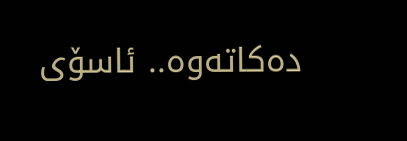دەکاتەوە.. ئاسۆی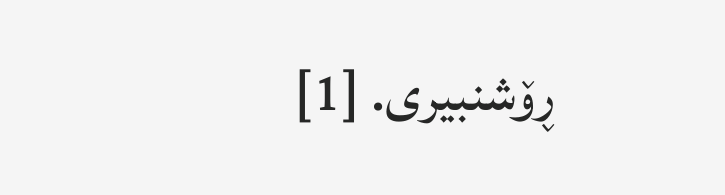ڕۆشنبیری. [1]